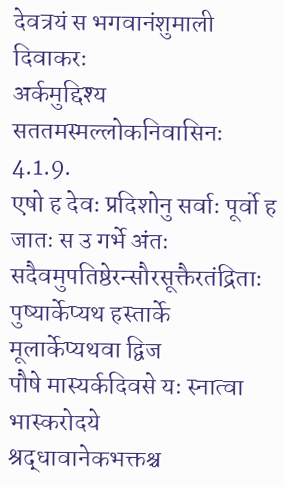देवत्रयं स भगवानंशुमाली दिवाकरः
अर्कमुद्दिश्य सततमस्मल्लोकनिवासिनः 4.1.9.
एषो ह देवः प्रदिशोनु सर्वाः पूर्वो ह जातः स उ गर्भे अंतः
सदैवमुपतिष्ठेरन्सौरसूक्तैरतंद्रिताः
पुष्यार्केप्यथ हस्तार्के मूलार्केप्यथवा द्विज
पौषे मास्यर्कदिवसे यः स्नात्वा भास्करोदये
श्रद्धावानेकभक्तश्च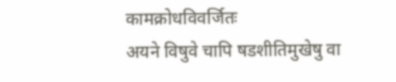कामक्रोधविवर्जितः
अयने विषुवे चापि षडशीतिमुखेषु वा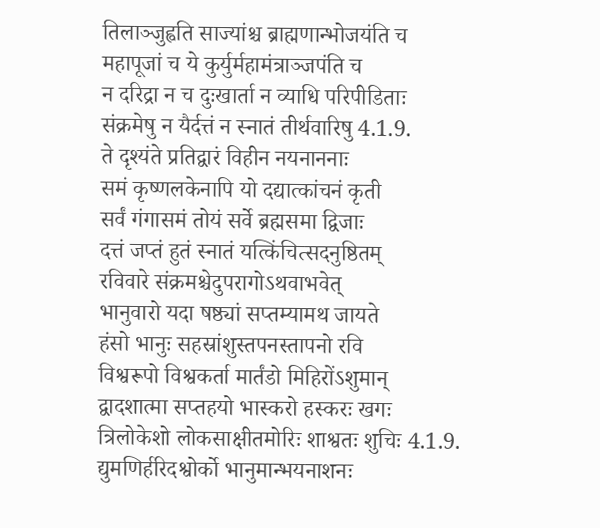तिलाञ्जुह्वति साज्यांश्च ब्राह्मणान्भोजयंति च
महापूजां च ये कुर्युर्महामंत्राञ्जपंति च
न दरिद्रा न च दुःखार्ता न व्याधि परिपीडिताः
संक्रमेषु न यैर्दत्तं न स्नातं तीर्थवारिषु 4.1.9.
ते दृश्यंते प्रतिद्वारं विहीन नयनाननाः
समं कृष्णलकेनापि यो दद्यात्कांचनं कृती
सर्वं गंगासमं तोयं सर्वे ब्रह्मसमा द्विजाः
दत्तं जप्तं हुतं स्नातं यत्किंचित्सदनुष्ठितम्
रविवारे संक्रमश्चेदुपरागोऽथवाभवेत्
भानुवारो यदा षष्ठ्यां सप्तम्यामथ जायते
हंसो भानुः सहस्रांशुस्तपनस्तापनो रवि
विश्वरूपो विश्वकर्ता मार्तंडो मिहिरोंऽशुमान्
द्वादशात्मा सप्तहयो भास्करो हस्करः खगः
त्रिलोकेशो लोकसाक्षीतमोरिः शाश्वतः शुचिः 4.1.9.
द्युमणिर्हरिदश्वोर्को भानुमान्भयनाशनः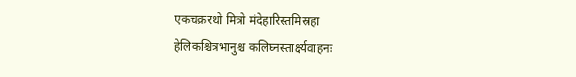एकचक्ररथो मित्रो मंदेहारिस्तमिस्रहा
हेलिकश्चित्रभानुश्च कलिघ्नस्तार्क्ष्यवाहनः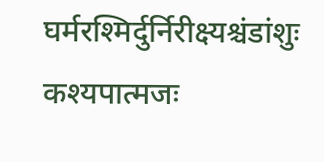घर्मरश्मिर्दुर्निरीक्ष्यश्चंडांशुः कश्यपात्मजः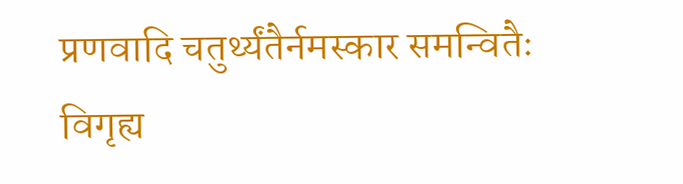प्रणवादि चतुर्थ्यंतैर्नमस्कार समन्वितैः
विगृह्य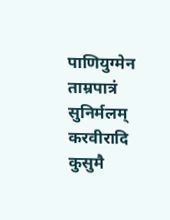पाणियुग्मेन ताम्रपात्रं सुनिर्मलम्
करवीरादि कुसुमै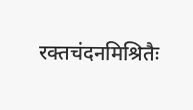रक्तचंदनमिश्रितैः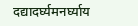दद्यादर्घ्यमनर्घ्याय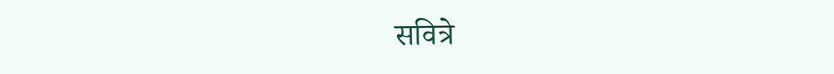सवित्रे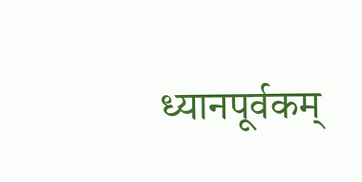ध्यानपूर्वकम्